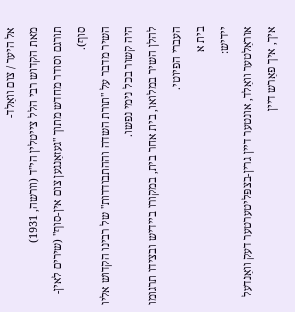אל היער / צום וואַלד-
מאת הקדוש רבי הלל צייטלין הי"ד (וורשה, 1931)
תורגם וסודר מחדש מתוך "געזאַנגען צום אין-סוף" (שירים לאין-סוף).
השיר מדבר על "תורת השדה וההתבודדות" של רבינו הקדוש אליו היה קשור בכל נימי נפשו.
להלן השיר במלואו, בית אחר בית, במקורו ביידיש ובצידו תרגומו העברי הפיוטי.
בית א
יידיש:
אוראַלטער וואַלד, אונטער דיין גרין-בצפּליטערטער דעק וואַנדעל איך, איך פאַרש דיין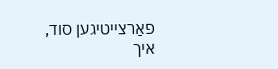פאַרצייטיגען סוד, איך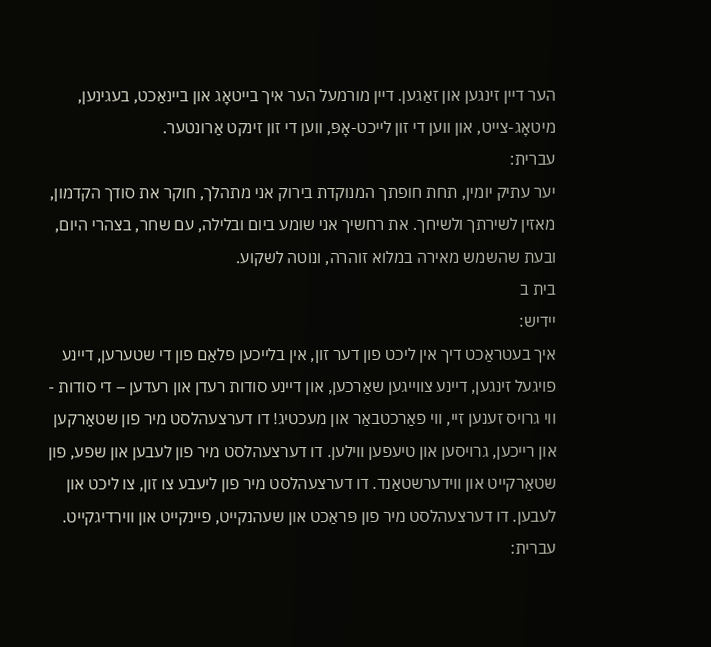הער דיין זינגען און זאַגען. דיין מורמעל הער איך בייטאָג און ביינאַכט, בעגינען, מיטאָג-צייט, און ווען די זון לייכט-אָפּ, ווען די זון זינקט אַרונטער.
עברית:
יער עתיק יומין, תחת חופתך המנוקדת בירוק אני מתהלך, חוקר את סודך הקדמון, מאזין לשירתך ולשיחך. את רחשיך אני שומע ביום ובלילה, עם שחר, בצהרי היום, ובעת שהשמש מאירה במלוא זוהרה, ונוטה לשקוע.
בית ב
יידיש:
איך בעטראַכט דיך אין ליכט פון דער זון, אין בלייכען פלאַם פון די שטערען, דיינע פויגעל זינגען, דיינע צווייגען שאַרכען, און דיינע סודות רעדן און רעדען – די סודות - ווי גרויס זענען זיי, ווי פאַרכטבאַר און מעכטיג! דו דערצעהלסט מיר פון שטאַרקען און רייכען, גרויסען און טיעפען ווילען. דו דערצעהלסט מיר פון לעבען און שפע, פון שטאַרקייט און ווידערשטאַנד. דו דערצעהלסט מיר פון ליעבע צו זון, צו ליכט און לעבען. דו דערצעהלסט מיר פון פּראַכט און שעהנקייט, פיינקייט און ווירדיגקייט.
עברית: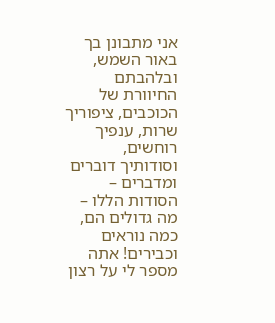אני מתבונן בך באור השמש, ובלהבתם החיוורת של הכוכבים, ציפוריך שרות, ענפיך רוחשים, וסודותיך דוברים ומדברים – הסודות הללו – מה גדולים הם, כמה נוראים וכבירים! אתה מספר לי על רצון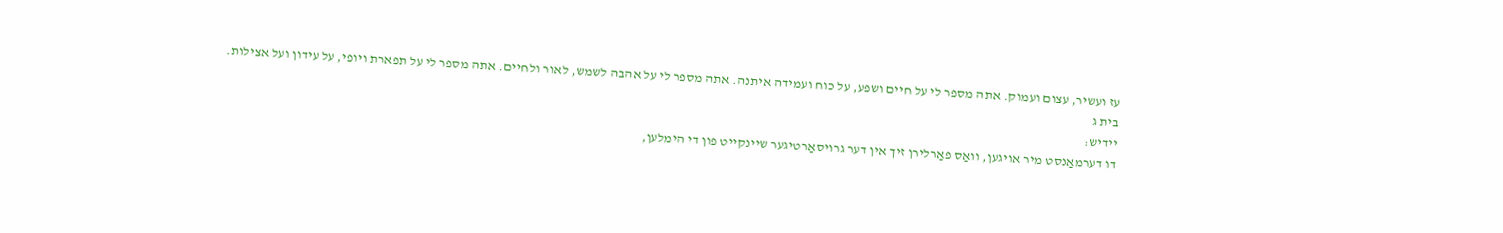עז ועשיר, עצום ועמוק. אתה מספר לי על חיים ושפע, על כוח ועמידה איתנה. אתה מספר לי על אהבה לשמש, לאור ולחיים. אתה מספר לי על תפארת ויופי, על עידון ועל אצילות.
בית ג
יידיש:
דו דערמאַנסט מיר אויגען, וואַס פאַרלירן זיך אין דער גרויסאַרטיגער שיינקייט פון די הימלען,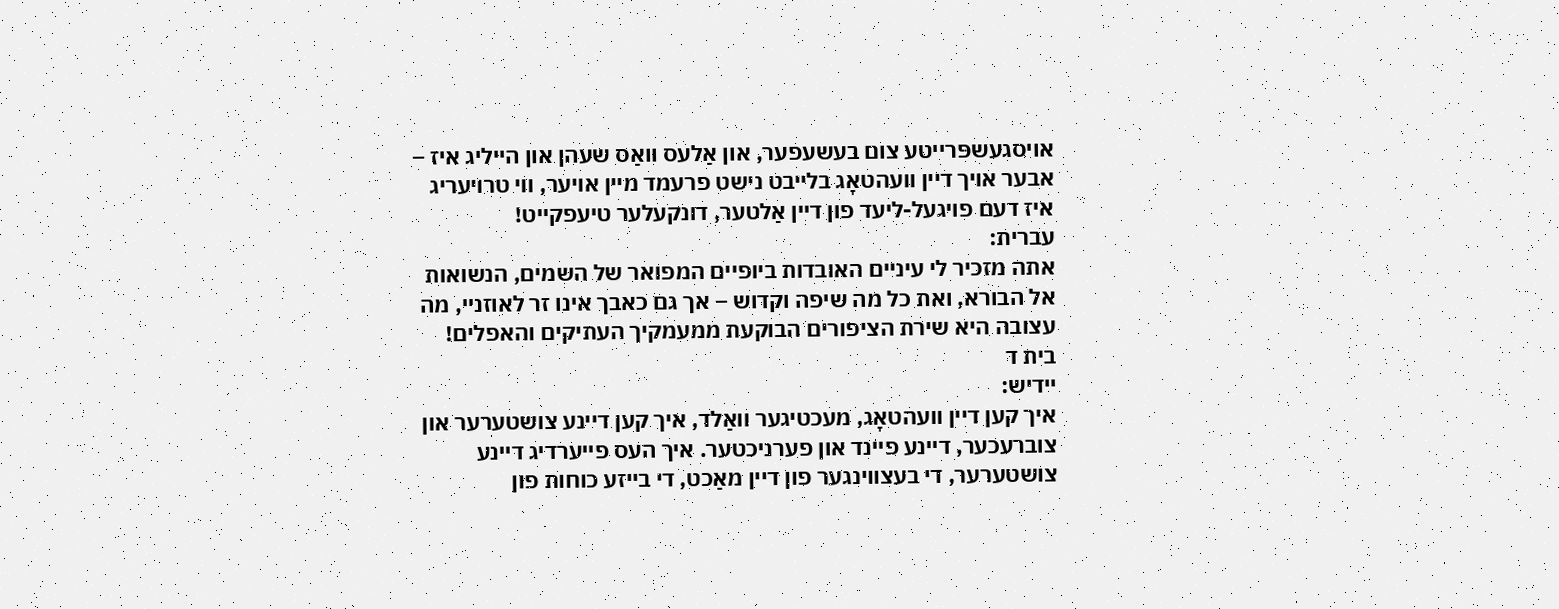אויסגעשפּרייטע צום בעשעפער, און אַלעס וואַס שעהן און הייליג איז – אבער אויך דיין וועהטאָג בלייבט נישט פרעמד מיין אויער, ווי טרויעריג איז דעם פויגעל-ליעד פון דיין אַלטער, דונקעלער טיעפקייט!
עברית:
אתה מזכיר לי עיניים האובדות ביופיים המפואר של השמים, הנשואות אל הבורא, ואת כל מה שיפה וקדוש – אך גם כאבך אינו זר לאוזניי, מה עצובה היא שירת הציפורים הבוקעת ממעמקיך העתיקים והאפלים!
בית ד
יידיש:
איך קען דיין וועהטאָג, מעכטיגער וואַלד, איך קען דיינע צושטערער און צוברעכער, דיינע פיינד און פערניכטער. איך העס פייערדיג דיינע צושטערער, די בעצווינגער פון דיין מאַכט, די בייזע כוחות פון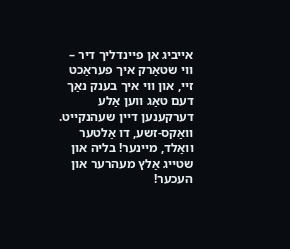אייביג אן פיינדליך דיר – ווי שטאַרק איך פעראַכט זיי, און ווי איך בענק נאַך דעם טאַג ווען אַלע דערקענען דיין שעהנקייט. וואַקס-זשע, דו אַלטער וואַלד, מיינער! בליה און שטייג אַלץ מעהרער און העכער!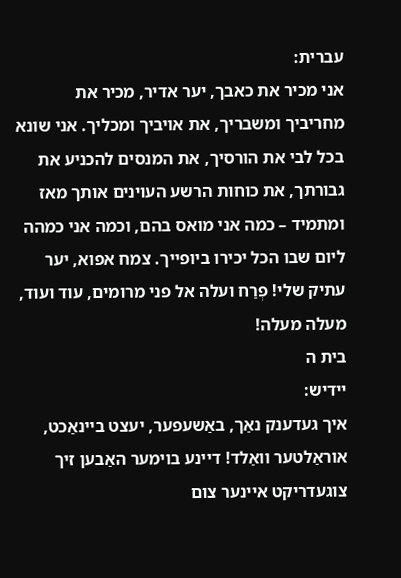עברית:
אני מכיר את כאבך, יער אדיר, מכיר את מחריביך ומשבריך, את אויביך ומכליך. אני שונא בכל לבי את הורסיך, את המנסים להכניע את גבורתך, את כוחות הרשע העוינים אותך מאז ומתמיד – כמה אני מואס בהם, וכמה אני כמהה ליום שבו הכל יכירו ביופייך. צמח אפוא, יער עתיק שלי! פְרַח ועלה אל פני מרומים, עוד ועוד, מעלה מעלה!
בית ה
יידיש:
איך געדענק נאַך, באַשעפער, יעצט ביינאַכט, אוראַלטער וואַלד! דיינע בוימער האַבען זיך צוגעדריקט איינער צום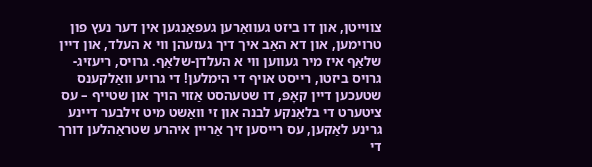צווייטן, און דו ביזט געוואַרען געפאַנגען אין דער נעץ פון טרוימען, און דא האַב איך דיך געזעהן ווי א העלד, און דיין שלאַף איז מיר געווען ווי א העלדן-שלאַף. גרויס, ריעזיג-גרויס ביזטו, רייסט אויף די הימלען! די גרויע וואַלקענס שטעכען דיין קאָפּ, דו שטעהסט אַזוי הויך און שטייף – עס ציטערט די בלאַנקע לבנה און זי וואַשט מיט זילבער דיינע גרינע לאַקען, עס רייסען זיך אַריין איהרע שטראַהלען דורך די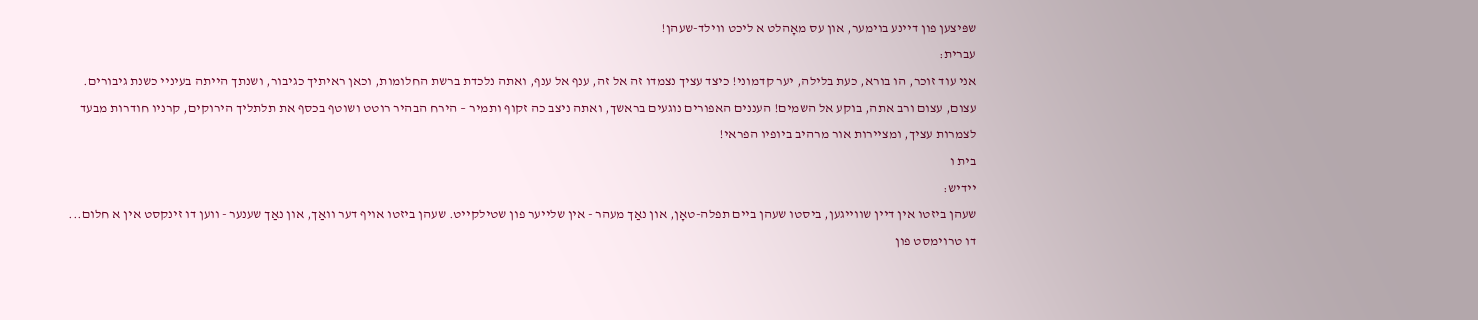שפּיצען פון דיינע בוימער, און עס מאָהלט א ליכט ווילד-שעהן!
עברית:
אני עוד זוכר, הו בורא, כעת בלילה, יער קדמוני! כיצד עציך נצמדו זה אל זה, ענף אל ענף, ואתה נלכדת ברשת החלומות, וכאן ראיתיך כגיבור, ושנתך הייתה בעיניי כשנת גיבורים. עצום, עצום ורב אתה, בוקע אל השמים! העננים האפורים נוגעים בראשך, ואתה ניצב כה זקוף ותמיר – הירח הבהיר רוטט ושוטף בכסף את תלתליך הירוקים, קרניו חודרות מבעד לצמרות עציך, ומציירות אור מרהיב ביופיו הפראי!
בית ו
יידיש:
שעהן ביזטו אין דיין שווייגען, ביסטו שעהן ביים תפלה-טאָן, און נאַך מעהר - אין שלייער פון שטילקייט. שעהן ביזטו אויף דער וואַך, און נאַך שענער - ווען דו זינקסט אין א חלום... דו טרוימסט פון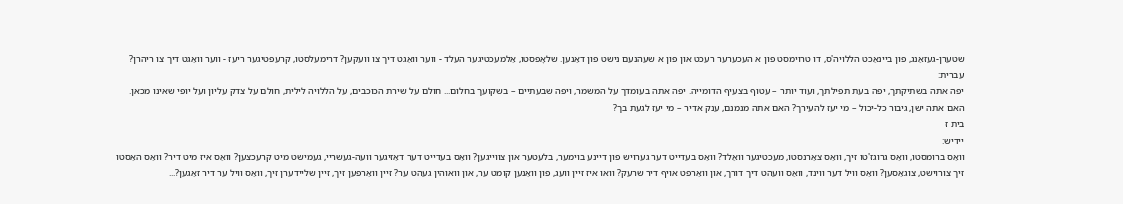שטערן-געזאַנג, פון ביינאַכט הללויה'ס, דו טרוימסט פון א העכערער רעכט און פון א שעהנעם נישט פון דאַנען. שלאָפסטו, אַלמעכטיגער העלד - ווער וואַגט דיך צו וועקען? דרימעלסטו, קרעפטיגער ריעז - ווער וואַגט דיך צו ריהרן?
עברית:
יפה אתה בשתיקתך, יפה בעת תפילתך, ועוד יותר – עטוף בצעיף הדומייה. יפה אתה בעומדך על המשמר, ויפה שבעתיים – בשקועך בחלום... חולם על שירת הכוכבים, על הללויה לילית, חולם על צדק עליון ועל יופי שאינו מכאן. האם אתה ישן, גיבור כל-יכול – מי יעז להעירך? האם אתה מנמנם, ענק אדיר – מי יעז לגעת בך?
בית ז
יידיש:
וואַס ברומסטו, וואַס גרוגז'טו זיך, וואַס צאַרנסטו, מעכטיגער וואַלד? וואַס בעדייט דער גערויש פון דיינע בוימער, בלעטער און צווייגען? וואַס בעדייט דער דאַזיגער וועה-געשריי, געמישט מיט קרעכצען? וואַס איז מיט דיר? וואַס האַסטו זיך צורוישט, צוגאַסען? וואַס וויל דער ווינד, וואַס וועהט דיך דורך, און וואַרפט אויף דיר שרעק? וואו איז זיין וועג, פון וואַנען קומט ער, און וואוהין געהט ער? זיין וואַרפען זיך, זיין שליידערן זיך, וואַס וויל ער דיר זאַגען?...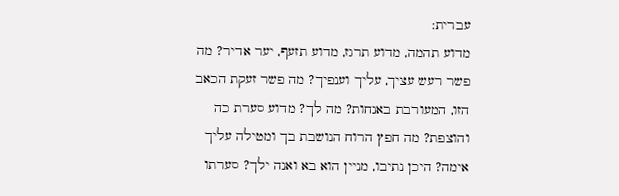עברית:
מדוע תהמה, מדוע תרגז, מדוע תזעף, יער אדיר? מה פשר רעש עציך, עליך וענפיך? מה פשר זעקת הכאב הזו, המעורבת באנחות? מה לך? מדוע סערת כה והוצפת? מה חפץ הרוח הנושבת בך ומטילה עליך אימה? היכן נתיבו, מניין הוא בא ואנה ילך? סערתו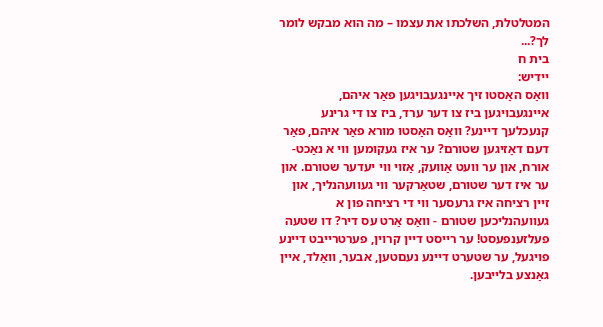המטלטלת, השלכתו את עצמו – מה הוא מבקש לומר לך?...
בית ח
יידיש:
וואַס האַסטו זיך איינגעבויגען פאַר איהם, איינגעבויגען ביז צו דער ערד, ביז צו די גרינע קנעכלעך דיינע? וואַס האַסטו מורא פאַר איהם, פאַר דעם דאַזיגען שטורם? ער איז געקומען ווי א נאַכט-אורח, און ער וועט אַוועק, אַזוי ווי יעדער שטורם. און ער איז דער שטורם, שטאַרקער ווי געוועהנליך, און זיין רציחה איז גרעסער ווי די רציחה פון א געוועהנליכען שטורם - וואַס אַרט עס דיר? דו שטעה פעלזענפעסט! ער רייסט דיין קרוין, פערטרייבט דיינע פויגעל, ער שטערט דיינע נעםטען, אבער, וואַלד, איין גאַנצע בלייבען.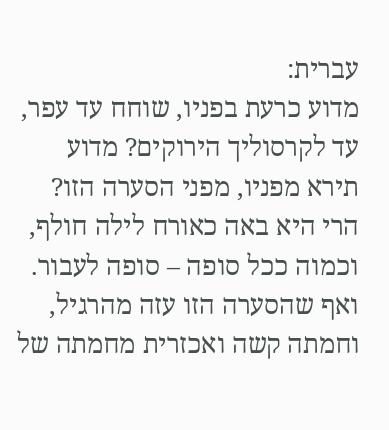עברית:
מדוע כרעת בפניו, שוחח עד עפר, עד לקרסוליך הירוקים? מדוע תירא מפניו, מפני הסערה הזו? הרי היא באה כאורח לילה חולף, וכמוה ככל סופה – סופה לעבור. ואף שהסערה הזו עזה מהרגיל, וחמתה קשה ואכזרית מחמתה של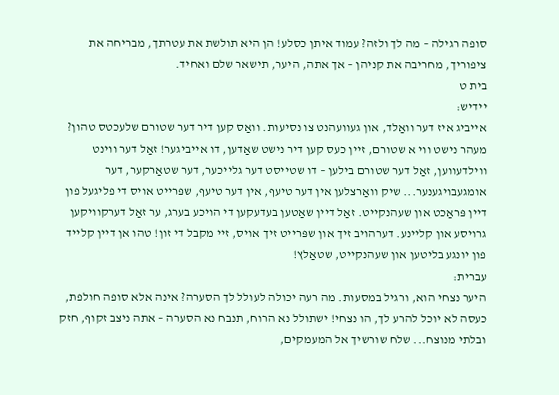סופה רגילה – מה לך ולזה? עמוד איתן כסלע! הן היא תולשת את עטרתך, מבריחה את ציפוריך, מחריבה את קניהן – אך אתה, היער, תישאר שלם ואחיד.
בית ט
יידיש:
אייביג איז דער וואַלד, און געוועהנט צו נסיעות. וואַס קען דיר דער שטורם שלעכטס טהון? מעהר נישט ווי א שטורם, זיין כעס קען דיר נישט שאַדען, דו אייביגער! זאַל דער ווינט ווילדעווען, זאַל דער שטורם בילען – דו שטייסט דער גלייכער, דער שטאַרקער, דער אומגעבויגענער... שיק וואַרצלען אין דער טיעף, אין דער טיעף, שפּרייט אויס די פליגעל פון דיין פּראַכט און שעהנקייט. זאַל דיין שאַטען בעדעקען די הויכע בערג, ער זאַל דערקוויקען גרויסע און קליינע. דערהויב זיך און שפּרייט זיך אויס, זיי מקבל די זון! טהו אן דיין קלייד פון יונגע בליטען און שעהנקייט, שטאַלץ!
עברית:
היער נצחי הוא, ורגיל במסעות. מה רעה יכולה לעולל לך הסערה? אינה אלא סופה חולפת, כעסה לא יוכל להרע לך, הו נצחי! ישתולל נא הרוח, תנבח נא הסערה – אתה ניצב זקוף, חזק ובלתי מנוצח... שלח שורשיך אל המעמקים,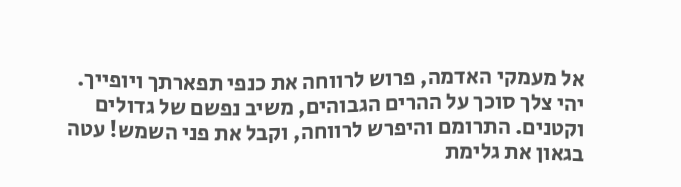אל מעמקי האדמה, פרוש לרווחה את כנפי תפארתך ויופייך. יהי צלך סוכך על ההרים הגבוהים, משיב נפשם של גדולים וקטנים. התרומם והיפרש לרווחה, וקבל את פני השמש! עטה בגאון את גלימת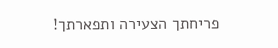פריחתך הצעירה ותפארתך!